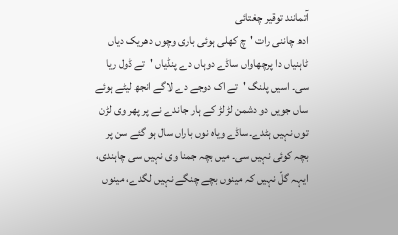آتمانند توقیر چغتائی
ادھ چاننی رات 'چ کھلی ہوئی باری وچوں دھریک دیاں ٹاہنیاں دا پرچھاواں ساڈے دوہاں دے پنڈیاں 'تے ڈول ریا سی۔ اسیں پلنگ 'تے اک دوجے دے لاگے انجھ لیٹے ہوئے ساں جویں دو دشمن لڑ لڑ کے ہار جاندے نے پر پھر وی لڑن توں نہیں ہٹدے۔ساڈے ویاہ نوں باراں سال ہو گئے سن پر بچہ کوئی نہیں سی۔ میں بچہ جمنا وی نہیں سی چاہندی، ایہہ گلّ نہیں کہ مینوں بچے چنگے نہیں لگدے، مینوں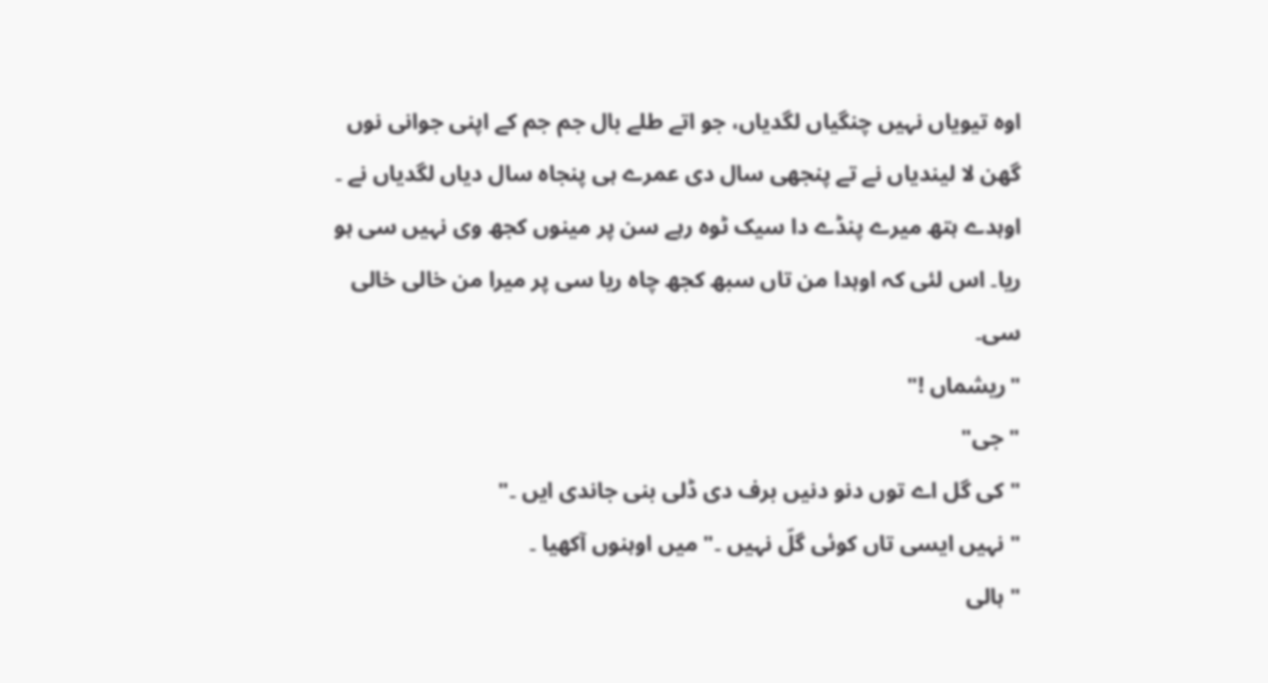اوہ تیویاں نہیں چنگیاں لگدیاں، جو اتے طلے بال جم جم کے اپنی جوانی نوں گھن لا لیندیاں نے تے پنجھی سال دی عمرے ہی پنجاہ سال دیاں لگدیاں نے ۔ اوہدے ہتھ میرے پنڈے دا سیک ٹوہ رہے سن پر مینوں کجھ وی نہیں سی ہو ریا۔ اس لئی کہ اوہدا من تاں سبھ کجھ چاہ ریا سی پر میرا من خالی خالی سی۔
"ریشماں !"
"جی"
" کی گل اے توں دنو دنیں برف دی ڈلی بنی جاندی ایں ۔"
" نہیں ایسی تاں کوئی گلّ نہیں ۔" میں اوہنوں آکھیا ۔
" ہالی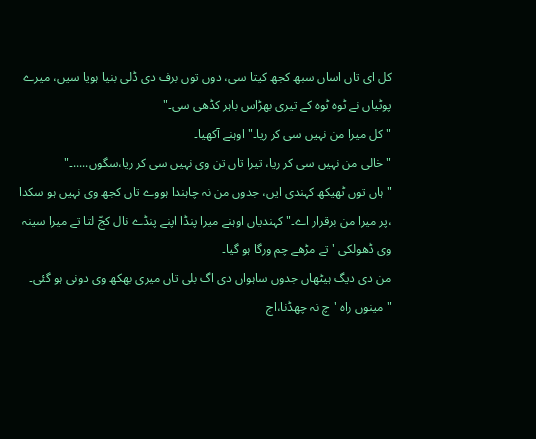کل ای تاں اساں سبھ کجھ کیتا سی، دوں توں برف دی ڈلی بنیا ہویا سیں، میرے پوٹیاں نے ٹوہ ٹوہ کے تیری بھڑاس باہر کڈھی سی۔"
" کل میرا من نہیں سی کر ریا۔" اوہنے آکھیا۔
" خالی من نہیں سی کر ریا، تیرا تاں تن وی نہیں سی کر ریا،سگوں.....۔"
" ہاں توں ٹھیکھ کہندی ایں، جدوں من نہ چاہندا ہووے تاں کجھ وی نہیں ہو سکدا ،پر میرا من برقرار اے۔" کہندیاں اوہنے میرا پنڈا اپنے پنڈے نال کجّ لتا تے میرا سینہ وی ڈھولکی 'تے مڑھے چم ورگا ہو گیا۔
من دی دیگ ہیٹھاں جدوں ساہواں دی اگ بلی تاں میری بھکھ وی دونی ہو گئی۔
"مینوں راہ 'چ نہ چھڈنا،اج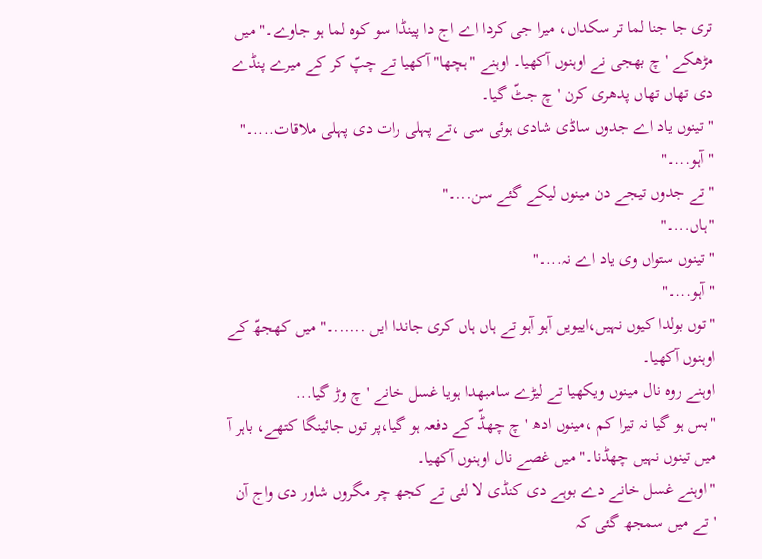تری جا جنا لما تر سکداں، میرا جی کردا اے اج دا پینڈا سو کوہ لما ہو جاوے۔" میں مڑھکے 'چ بھجی نے اوہنوں آکھیا۔ اوہنے "ہچھا" آکھیا تے چپّ کر کے میرے پنڈے دی تھاں تھاں پدھری کرن 'چ جٹّ گیا۔
" تینوں یاد اے جدوں ساڈی شادی ہوئی سی ،تے پہلی رات دی پہلی ملاقات....۔"
" آہو...۔"
"تے جدوں تیجے دن مینوں لیکے گئے سن...۔"
"ہاں...۔"
"تینوں ستواں وی یاد اے نہ...۔"
"آہو...۔"
"توں بولدا کیوں نہیں،اییویں آہو آہو تے ہاں ہاں کری جاندا ایں ......۔" میں کھجھّ کے اوہنوں آکھیا۔
اوہنے روہ نال مینوں ویکھیا تے لیڑے سامبھدا ہویا غسل خانے 'چ وڑ گیا...
"بس ہو گیا نہ تیرا کم ،مینوں ادھ 'چ چھڈّ کے دفعہ ہو گیا،پر توں جائینگا کتھے، باہر آ میں تینوں نہیں چھڈنا۔" میں غصے نال اوہنوں آکھیا۔
"اوہنے غسل خانے دے بوہے دی کنڈی لا لئی تے کجھ چر مگروں شاور دی واج آن 'تے میں سمجھ گئی کہ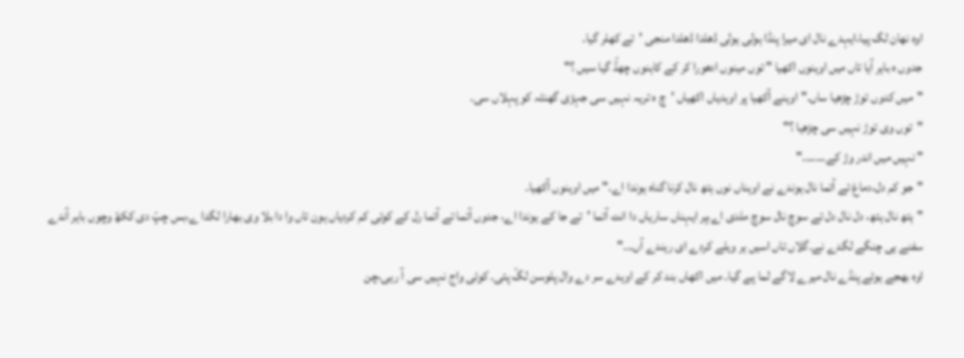اوہ نھان لگ پیا،ایہدے نال ای میرا پنڈا ہولی ہولی ڈھلدا ڈھلدا منجی 'تے کھلر گیا۔
جدوں ہ باہر آیا تاں میں اوہنوں اکھیا " توں مینوں ادھورا کر کے کاہنوں چھڈّ گیا سیں ؟"
"میں کدوں توڑ چڑھیا ساں۔" اوہنے آکھیا پر اوہدیاں اکھیاں 'چ ہ تریہ نہیں سی جہڑی گھنٹہ کو پہلاں سی۔
"توں وی توڑ نہیں سی چڑھیا ؟"
" نہیں میں اندر وڑ کے......۔"
"جو کم دل،دماغ تے آتما نال ہوندے نے اوہناں نوں ہتھ نال کرنا گناہ ہوندا اے۔" میں اوہنوں آکھیا۔
"ہتھ نال ہتھ، دل نال دل تے سوچ نال سوچ ملدی اے،پر ایہناں ساریاں دا انت آتما 'تے جا کے ہوندا اے، جدوں آتما تے آتما رل کے کوئی کم کردیاں ہون تاں وا دا بلا وی بھارا لگدا ے،بس چپّ دی ککھّ وچوں باہر آندے سفنے ہی چنگے لگدے نے۔گلاں تاں اسیں ہر ویلے کردے ای رہندے آں..۔"
اوہ بھجے ہوئے پنڈے نال میرے لاگے لما پے گیا۔ میں اکھاں بند کر کے اوہدے سر دے وال پلوسن لگّ پئی۔ کوئی واج نہیں سی آ رہی،چن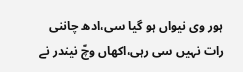ہور وی نیواں ہو گیا سی،ادھ چاننی رات نہیں سی رہی،اکھاں وچّ نیندر نے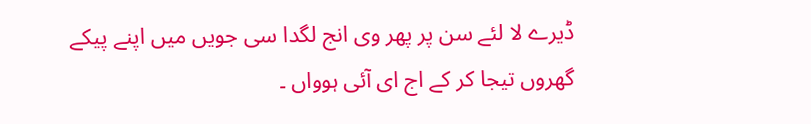ڈیرے لا لئے سن پر پھر وی انج لگدا سی جویں میں اپنے پیکے گھروں تیجا کر کے اج ای آئی ہوواں ۔